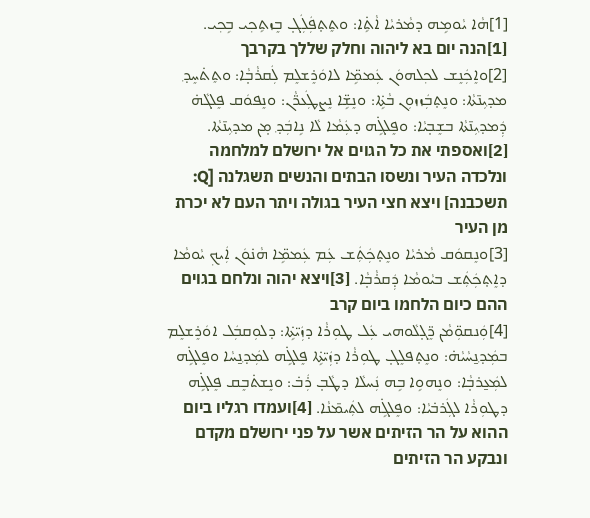[1]ܗܵܐ ܝܵܘܡܹܗ ܕܡܵܪܝܵܐ ܐܵܬܹ̇ܐ: ܘܬܸܬ̣ܦܲܠܲܓ̣ ܒܸܙܬܹܟ݂ܝ ܒܹܟ݂ܝ. [1]הנה יום בא ליהוה וחלק שללך בקרבך
[2]ܘܐܸܟܲܢܸܫ ܠܟ݂ܠܗܘܿܢ ܥܲܡܡܹ̈ܐ ܠܐܘܿܪܸܫܠܸܡ ܠܲܩܪܵܒ̣ܵܐ: ܘܬܸܬ̇ܚܸܕ݂ ܡܕ݂ܝܼܢ̄ܬܵܐ: ܘܢܸܬ̣ܒܲܙܙܘܼܢ ܒܵܬܹ̇ܐ: ܘܢܸܫܹ̈ܐ ܢܸܨܛܲܥܪ̈ܵܢ: ܘܢܸܦܘܿܩ ܦܸܠܓܵܗ̇ ܕܲܡܕ݂ܝܼܢ̄ܬܵܐ ܒܫܸܒ̣ܝܵܐ: ܘܦܸܠܓܹ̇ܗ ܕܥܲܡܵܐ ܠܵܐ ܢܹܐܒܲܕ݂ ܡ̣ܢ ܡܕ݂ܝܼܢ̄ܬܵܐ. [2]ואספתי את כל הגוים אל ירושלם למלחמה ונלכדה העיר ונשסו הבתים והנשים תשגלנה [Q: תשכבנה] ויצא חצי העיר בגולה ויתר העם לא יכרת מן העיר
[3]ܘܢܸܩܘܿܩ ܡܵܪܝܵܐ ܘܢܸܬ̣ܟܲܬܲܫ ܥܲܡ ܥܲܡܡܹ̈ܐ ܗܵܢ̇ܘܿܢ ܐܲܝܟ݂ ܝܵܘܡܵܐ ܕܐܸܬ̣ܟܲܬܲܫ ܒܝܵܘܡܵܐ ܕܲܩܪܵܒ̣ܵܐ. [3]ויצא יהוה ונלחם בגוים ההם כיום הלחמו ביום קרב
[4]ܘܲܢܩܘܼ̈ܡܵܢ ܪܸ̈ܓ̣ܠܵܘܗܝ ܥܲܠ ܛܘܼܪܵܐ ܕܙܲܝ̈ܬܹ̇ܐ: ܕܠܘܼܩܒܲܠ ܐܘܿܪܸܫܠܸܡ ܒܡܲܕ݂ܢ̱ܚܵܝܵܗ̇: ܘܢܸܬ̣ܦܠܸܓ̣ ܛܘܼܪܵܐ ܕܙܲܝ̈ܬܹ̇ܐ ܦܸܠܓܹ̇ܗ ܠܡܲܕ݂ܢ̱ܚܵܐ ܘܦܸܠܓܹ̇ܗ ܠܡܲܥ̱ܪܒ̣ܵܐ: ܘܢܸܗܘܹܐ ܒܹܗ ܢܲܚܠܵܐ ܕܛܵܒ̣ ܪܲܒ̇: ܘܢܸܫܬ̇ܒܸܩ ܦܸܠܓܹ̇ܗ ܕܛܘܼܪܵܐ ܠܓܲܪܒ̇ܝܵܐ: ܘܦܸܠܓܹ̇ܗ ܠܬܲܝܡ̄ܢܵܐ. [4]ועמדו רגליו ביום ההוא על הר הזיתים אשר על פני ירושלם מקדם ונבקע הר הזיתים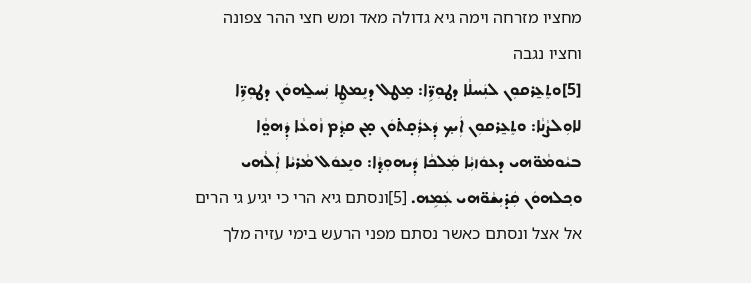מחציו מזרחה וימה גיא גדולה מאד ומש חצי ההר צפונה וחציו נגבה
[5]ܘܬܸܥ̱ܪܩܘܼܢ ܠܢܲܚܠܵܐ ܕܛܘܼܪܹ̈ܐ: ܡܸܛܠ ܕܢܸܡܛܸܐ ܢܲܚܠ̱ܗܘܿܢ ܕܛܘܼܪܹ̈ܐ ܠܐܘܼܠܨܵܢܵܐ: ܘܬܸܥ̱ܪܩܘܼܢ ܐܲܝܟ݂ ܕܲܥܪܲܩ̣ܬ̇ܘܿܢ ܡ̣ܢ ܩܕ݂ܵܡ ܙܵܘܥܵܐ ܕܲܗܘ̤ܵܐ ܒܝܵܘܡܵܘ̈ܗܝ ܕܥܘܿܙܝܼܵܐ ܡܲܠܟܵܐ ܕܲܝܗܘܼܕ݂ܵܐ: ܘܢܸܥܘܿܠ ܡܵܪܝܵܐ ܐܲܠܵܗܝ ܘܟ݂ܠܗܘܿܢ ܩܲܕ̇ܝܼܫܵܘ̈ܗܝ ܥܲܡܹܗ. [5]ונסתם גיא הרי כי יגיע גי הרים אל אצל ונסתם כאשר נסתם מפני הרעש בימי עזיה מלך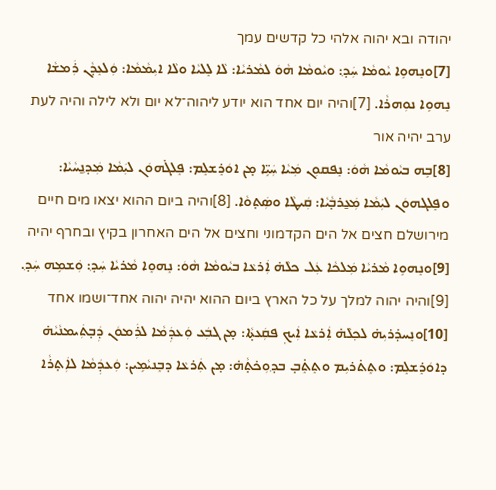יהודה ובא יהוה אלהי כל קדשים עמך
[7]ܘܢܸܗܘܹܐ ܝܵܘܡܵܐ ܚܲܕ݂: ܘܝܵܘܡܵܐ ܗܵܘܿ ܠܡܵܪܝܵܐ: ܠܵܐ ܠܸܠܝܵܐ ܘܠܵܐ ܐܝܼܡܵܡܵܐ: ܘܲܠܥܸܕܵܢ ܪܲܡܫܵܐ ܢܸܗܘܹܐ ܢܘܼܗܪܵܐ. [7]והיה יום אחד הוא יודע ליהוה־לא יום ולא לילה והיה לעת ערב יהיה אור
[8]ܒܹܗ ܒܝܵܘܡܵܐ ܗܵܘܿ: ܢܸܦܩܘܼܢ ܡܲܝܵܐ ܚܲܝܹ̈ܐ ܡ̣ܢ ܐܘܿܪܸܫܠܸܡ: ܦܸܠܓ̇ܗܘܿܢ ܠܝܲܡܵܐ ܡܲܕ݂ܢ̱ܚܵܝܵܐ: ܘܦܸܠܓܗܘܿܢ ܠܝܲܡܵܐ ܡܲܥ̱ܪܒ̣ܵܝܵܐ: ܩܲܝܛܵܐ ܘܣܲܬ̣ܘܵܐ. [8]והיה ביום ההוא יצאו מים חיים מירושלם חצים אל הים הקדמוני וחצים אל הים האחרון בקיץ ובחרף יהיה
[9]ܘܢܸܗܘܹܐ ܡܵܪܝܵܐ ܡܲܠܟܵܐ ܥܲܠ ܟܠܵܗ̇ ܐܲܪܥܵܐ ܒܝܵܘܡܵܐ ܗܵܘܿ: ܢܸܗܘܸܐ ܡܵܪܝܵܐ ܚܲܕ݂: ܘܲܫܡܹܗ ܚܲܕ݂. [9]והיה יהוה למלך על כל הארץ ביום ההוא יהיה יהוה אחד־ושמו אחד
[10]ܘܢܸܚܕ̇ܪܝܼܗ̇ ܠܟ݂ܠܵܗ̇ ܐܲܪܥܵܐ ܐܲܝܟ݂ ܦܩܲܥܬ̣ܵܐ: ܡ̣ܢ ܓܒܲܥ ܘܲܥܕܲܡܵܐ ܠܪܲܡܘܿܢ ܕܲܒ̣ܬܲܝܡܢܵܝܵܗ̇ ܕܐܘܿܪܸܫܠܸܡ: ܘܬܸܬ̇ܪܝܼܡ ܘܬܸܬܸ̇ܒ̣ ܒܕ݂ܘܼܟ̇ܬ̣ܵܗ̇: ܡ̣ܢ ܬܲܪܥܵܐ ܕܒܸܢܝܵܡܹܝܢ: ܘܲܥܕܲܡܵܐ ܠܐܲܬ̣ܪܵܐ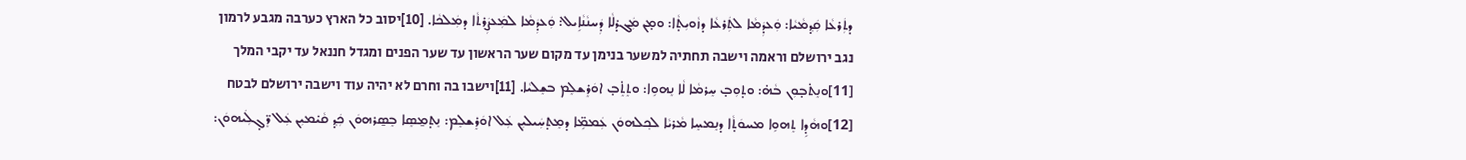ܕܬܲܪܥܵܐ ܩܲܕ݂ܡܵܝܵܐ: ܘܲܥܕܲܡܵܐ ܠܬܲܪܥܵܐ ܕܙܵܘܝܼܬ̣ܵܐ: ܘܡ̣ܢ ܡܲܓܕ̇ܠܵܐ ܕܲܚܢܵܢܵܐܹܝܠ: ܘܲܥܕܲܡܵܐ ܠܡܲܥܨܲܪܬܵܐ ܕܡܲܠܟܵܐ. [10]יסוב כל הארץ כערבה מגבע לרמון נגב ירושלם וראמה וישבה תחתיה למשער בנימן עד מקום שער הראשון עד שער הפנים ומגדל חננאל עד יקבי המלך
[11]ܘܢܸܬ̇ܒ̣ܘܼܢ ܒܵܗ̇: ܘܬ̣ܘܼܒ̣ ܚܸܪܡܵܐ ܠܵܐ ܢܸܗܘܹܐ: ܘܬܸܬܸ̇ܒ̣ ܐܘܿܪܸܫܠܸܡ ܒܫܸܠܝܵܐ. [11]וישבו בה וחרם לא יהיה עוד וישבה ירושלם לבטח
[12]ܘܗܵܕܹܐ ܬܸܗܘܹܐ ܡܚܘܿܬ̣ܵܐ ܕܢܸܡܚܸܐ ܡܵܪܝܵܐ ܠܟ݂ܠܗܘܿܢ ܥܲܡܡܹ̈ܐ ܕܡܸܬ̣ܚܲܝܠܝܼܢ ܥܲܠ ܐܘܿܪܸܫܠܸܡ: ܢܸܬ̣ܡ̱ܣܸܐ ܒܸܣ̱ܪܗܘܿܢ ܟܲܕ݂ ܩܵܝ̇ܡܝܼܢ ܥܲܠ ܪܸ̈ܓ̣ܠܲܝܗܘܿܢ: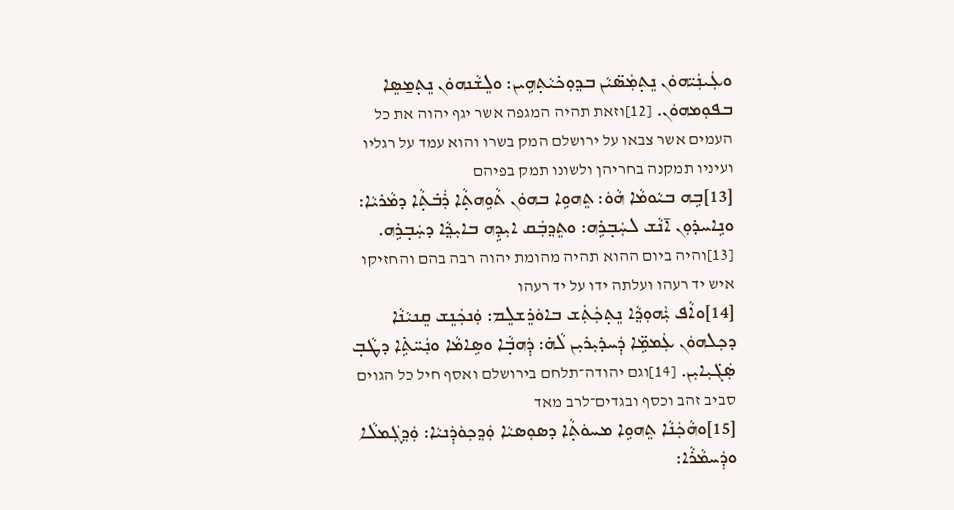ܘܥܲܝܢܲܝ̈ܗܘܿܢ ܢܸܬ̣ܡܲܣ̈ܝܵܢ ܒܕ݂ܘܼܟ̇ܝܵܬ̣ܗܹܝܢ: ܘܠܸܫܵܢܗܘܿܢ ܢܸܬ̣ܡ̱ܣܸܐ ܒܦܘܼܡܗܘܿܢ. [12]וזאת תהיה המגפה אשר יגף יהוה את כל העמים אשר צבאו על ירושלם המק בשרו והוא עמד על רגליו ועיניו תמקנה בחריהן ולשונו תמק בפיהם
[13]ܒܹܗ ܒܝܵܘܡܵܐ ܗܵܘܿ: ܬܸܗܘܹܐ ܒܗܘܿܢ ܬܵܘܹܗܬ̣ܵܐ ܪܲܒ̇ܬ̣ܵܐ ܕܡܵܪܝܵܐ: ܘܢܹܐܚܕ̇ܘܼܢ ܐ̄ܢܵܫ ܠܚܲܒ̣ܪܹܗ: ܘܬܸܕ݂ܒܲܩ ܐܝܼܕܹܗ ܒܐܝܼܕ݂ܵܐ ܕܚܲܒ̣ܪܹܗ. [13]והיה ביום ההוא תהיה מהומת יהוה רבה בהם והחזיקו איש יד רעהו ועלתה ידו על יד רעהו
[14]ܘܐܵܦ ܝܑܼܗܘܼܕ݂ܵܐ ܢܸܬ̣ܟܲܬܲܫ ܒܐܘܿܪܸܫܠܸܡ: ܘܲܢܟܲܢܸܫ ܩܸܢܝܵܢܵܐ ܕܟ݂ܠܗܘܿܢ ܥܲܡܡܹ̈ܐ ܕܲܚܕ̇ܝܼܪܝܼܢ ܠܵܗ̇: ܕܲܗܒ̣ܵܐ ܘܣܹܐܡܵܐ ܘܢܲܚ̈ܬܹ̇ܐ ܕܛܵܒ̣ ܣܲܓ̇ܝܼܐܝܼܢ. [14]וגם יהודה־תלחם בירושלם ואסף חיל כל הגוים סביב זהב וכסף ובגדים־לרב מאד
[15]ܘܗܵܟܲܢܵܐ ܬܸܗܘܹܐ ܡܚܘܿܬ̣ܵܐ ܕܣܘܼܣܝܵܐ ܘܲܕ݂ܟ݂ܘܿܕܲܢܝܵܐ: ܘܲܕ݂ܓܲܡܠܵܐ ܘܕܲܚܡܵܪܵܐ: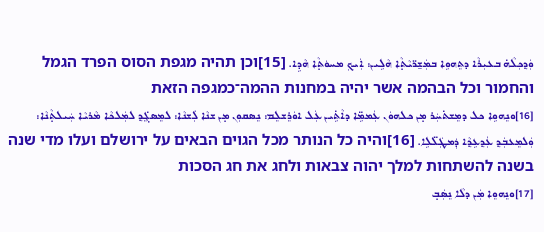ܘܲܕ݂ܟ݂ܠܵܗ̇ ܒܥܝܼܪܵܐ ܕܬܸܗܘܹܐ ܒܡܲܫ̱ܪ̈ܝܵܬ̣ܵܐ ܗܵܠܹܝܢ: ܐܲܝܟ݂ ܡܚܘܿܬ̣ܵܐ ܗܵܕܹܐ. [15]וכן תהיה מגפת הסוס הפרד הגמל והחמור וכל הבהמה אשר יהיה במחנות ההמה־כמגפה הזאת
[16]ܘܢܸܗܘܹܐ ܟܠ ܕܡܸܫܬ̇ܚܲܪ ܡ̣ܢ ܟܠܗܘܿܢ ܥܲܡܡܹ̈ܐ ܕܐܵܬܹ̇ܝܢ ܥܲܠ ܐܘܿܪܸܫܠܸܡ: ܢܸܣܩܘܼܢ ܡ̣ܢ ܫܢܵܐ ܠܲܫܢܵܐ: ܠܡܸܣܓܸ̇ܕ݂ ܠܡܲܠܟܵܐ ܡܵܪܝܵܐ ܚܲܝܠܬ̣ܵܢܵܐ: ܘܲܠܡܸܥܒܲܕ݂ ܥܲܕ݂ܥܹܕ݂ܵܐ ܕܲܡܛܲܠ̈ܠܹܐ. [16]והיה כל הנותר מכל הגוים הבאים על ירושלם ועלו מדי שנה בשנה להשתחות למלך יהוה צבאות ולחג את חג הסכות
[17]ܘܢܸܗܘܸܐ ܡܲܢ ܕܠܵܐ ܢܸܣܲܒ̣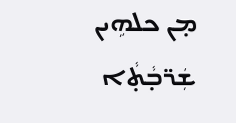ܡ̣ܢ ܟܠܗܹܝܢ ܫܲܪ̈ܒ̣ܵܬ̣ܵܐ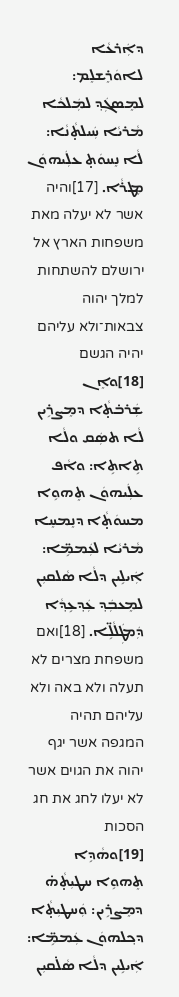ܕܐܲܪܥܵܐ ܠܐܘܿܪܸܫܠܸܡ: ܠܡܸܣܓܲܕ݂ ܠܡܲܠܟܵܐ ܡܵܪܝܵܐ ܚܲܝܠܬ̣ܵܢܵܐ: ܠܵܐ ܢܸܚܘܿܬ̣ ܥܠܲܝܗܘܿܢ ܡܸܛܪܵܐ. [17]והיה אשר לא יעלה מאת משפחות הארץ אל ירושלם להשתחות למלך יהוה צבאות־ולא עליהם יהיה הגשם
[18]ܘܐܸܢ ܫܲܪܒ̇ܬ̣ܵܐ ܕܡܸܨܪܹܝܢ ܠܵܐ ܬܣܲܩ ܘܠܵܐ ܬܹܐܬܹܐ: ܘܐܵܦ ܥܠܲܝܗܘܿܢ ܬܸܗܘܹܐ ܡܚܘܿܬ̣ܵܐ ܕܢܸܡܚܸܐ ܡܵܪܝܵܐ ܠܥܲܡܡܹ̈ܐ: ܐܲܝܠܹܝܢ ܕܠܵܐ ܣܵܠܩܝܼܢ ܠܡܸܥܒܲܕ݂ ܥܲܕ݂ܥܹܕ݂ܵܐ ܕܲܡܛܲܠܵܠܹ̈ܐ. [18]ואם משפחת מצרים לא תעלה ולא באה ולא עליהם תהיה המגפה אשר יגף יהוה את הגוים אשר לא יעלו לחג את חג הסכות
[19]ܘܗܵܕܹܐ ܬܸܗܘܹܐ ܚܛܝܼܬ̣ܵܗ̇ ܕܡܸܨܪܹܝܢ: ܘܲܚܛܝܼܬ̣ܵܐ ܕܟ݂ܠܗܘܿܢ ܥܲܡܡܹ̈ܐ: ܐܲܝܠܹܝܢ ܕܠܵܐ ܣܵܠ̇ܩܝܼܢ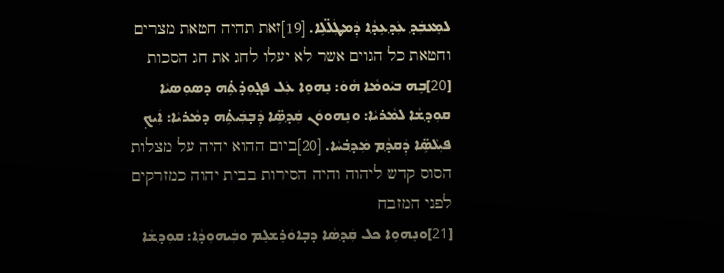ܠܡܸܥܒܲܕ݂ ܥܲܕ݂ܥܹܕ݂ܵܐ ܕܲܡܛܲܠ̈ܠܹܐ. [19]זאת תהיה חטאת מצרים וחטאת כל הגוים אשר לא יעלו לחג את חג הסכות
[20]ܒܹܗ ܒܝܵܘܡܵܐ ܗܵܘܿ: ܢܸܗܘܸܐ ܥܲܠ ܦܓ̣ܘܼܕ̇ܬܹ̇ܗ ܕܣܘܼܣܝܵܐ ܩܘܼܕ݂ܫܵܐ ܠܡܵܪܝܵܐ: ܘܢܸܗܘܘܿܢ ܩܲܕ݂ܣܹ̈ܐ ܕܲܒ̣ܒܲܝܬܹ̇ܗ ܕܡܵܪܝܵܐ: ܐܲܝܟ݂ ܦܝܼܠܵܣܹ̈ܐ ܕܲܩܕ݂ܵܡ ܡܲܕ݂ܒ̇ܚܵܐ. [20]ביום ההוא יהיה על מצלות הסוס קדש ליהוה והיה הסירות בבית יהוה כמזרקים לפני המזבח
[21]ܘܢܸܗܘܹܐ ܟܠ ܩܲܕ݂ܣܵܐ ܕܒ̣ܐܘܿܪܸܫܠܸܡ ܘܒܲܝܗܘܼܕ݂ܵܐ: ܩܘܼܕ݂ܫܵܐ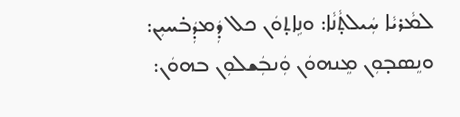ܠܡܵܪܝܵܐ ܚܲܝܠܬ̣ܵܢܵܐ: ܘܢܹܐܬ̣ܘܿܢ ܟܠ ܕܲܡܕܲܒ̇ܚܝܼܢ: ܘܢܸܣܒ̣ܘܼܢ ܡܸܢܗܘܿܢ ܘܲܢܒܲܫܠܘܼܢ ܒܗܘܿܢ: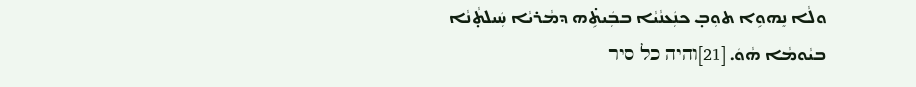ܘܠܵܐ ܢܸܗܘܹܐ ܬܘܼܒ̣ ܟܢܲܥܢܵܝܵܐ ܒܒܲܝܬܹ̇ܗ ܕܡܵܪܝܵܐ ܚܲܝܠܬ̣ܵܢܵܐ ܒܝܵܘܡܵܐ ܗܵܘܿ. [21]והיה כל סיר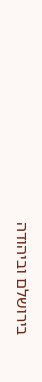בירושלם וביהודה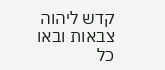קדש ליהוה צבאות ובאו כל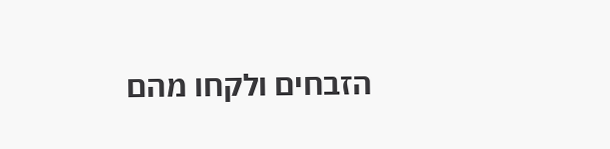הזבחים ולקחו מהם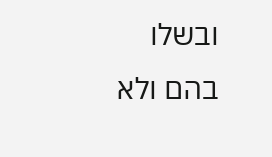ובשלו בהם ולא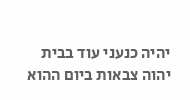יהיה כנעני עוד בבית יהוה צבאות ביום ההוא